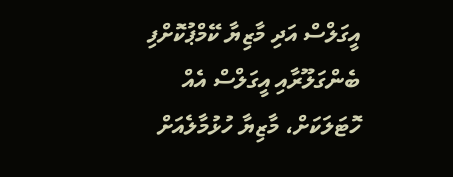އީގަލްސް އަދި މާޒިޔާ ކޭމްޕުކޮށްފި
ބެންގަލޫރާއި އީގަލްސް އެއް ހޮޓަލަކަށް، މާޒިޔާ ހުޅުމާލެއަށް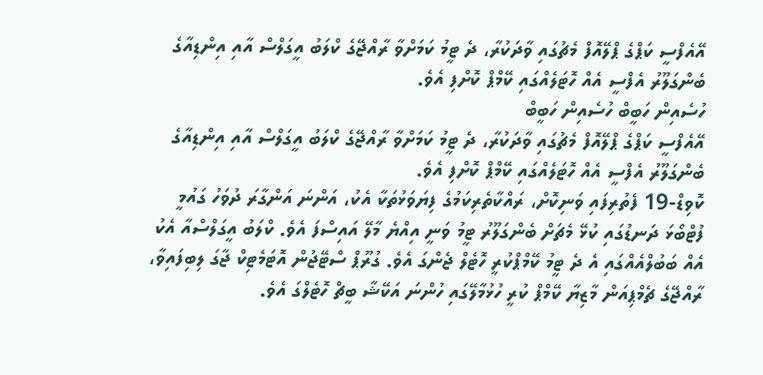އޭއެފްސީ ކަޕްގެ ޕްލޭއޮފް މެޗުގައި ވާދަކުރާ، ދެ ޓީމު ކަމަށްވާ ރާއްޖޭގެ ކްލަބު އީގަލްސް އާއި އިންޑިއާގެ ބެންގަލޫރު އެފްސީ އެއް ހޮޓަލެއްގައި ކޭމްޕް ކޮށްފި އެވެ.
ހުސެއިން ހަބީބް ހުސެއިން ހަބީބް
އޭއެފްސީ ކަޕްގެ ޕްލޭއޮފް މެޗުގައި ވާދަކުރާ، ދެ ޓީމު ކަމަށްވާ ރާއްޖޭގެ ކްލަބު އީގަލްސް އާއި އިންޑިއާގެ ބެންގަލޫރު އެފްސީ އެއް ހޮޓަލެއްގައި ކޭމްޕް ކޮށްފި އެވެ.
ކޮވިޑް-19 ފެތުރިފައި ވަނިކޮށް، ރައްކާތެރިކަމުގެ ފިޔަވަޅުތަކާ އެކު، އަންނަ އަންގާރަ ދުވަހު ގައުމީ ފުޓްބޯޅަ ދަނޑުގައި ކުޅޭ މެޗަށް ބެންގަލޫރު ޓީމު ވަނީ އިއްޔެ މާލޭ އައިސްފަ އެވެ. ކްލަބު އީގަލްސްއާ އެކު އެއް ބަބުލްއެއްގައި އެ ދެ ޓީމު ކޭމްޕްކުރީ ހޮޓެލް ޖެންގަ އެވެ. ގުރޫޕް ސްޓޭޖުން އޮޓަމެޓިކް ޖާގަ ލިބިފައިވާ، ރާއްޖޭގެ ޗެމްޕިއަން މާޒިޔާ ކޭމްޕް ކުރީ ހުޅުމާލޭގައި ހުންނަ އަކޭޝާ ބީޗް ހޮޓެލްގަ އެވެ.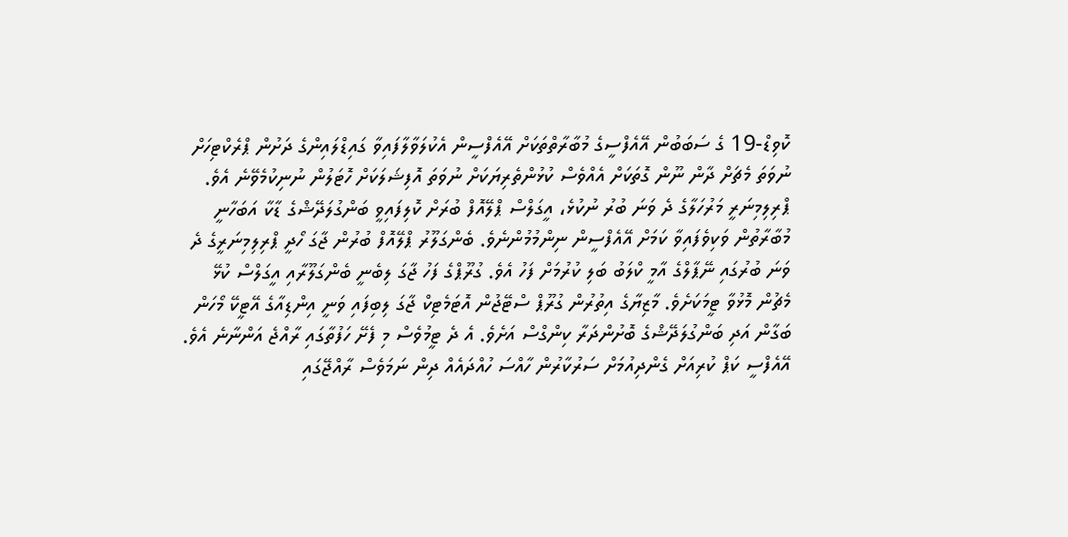ކޮވިޑް-19 ގެ ސަބަބުން އޭއެފްސީގެ މުބާރާތްތަކަށް އޭއެފްސީން އެކުލަވާލާފައިވާ ގައިޑްލައިންގެ ދަށުން ޕްރެކްޓިހަށް ނުވަތަ މެޗަށް ދާން ނޫން ގޮތަކަށް އެއްވެސް ކުޅުންތެރިޔަކަށް ނުވަތަ އޮފިޝަލަކަށް ހޮޓަލުން ނުނިކުމެވޭނެ އެވެ.
ޕްރިލިމިނަރީ މަރުހަލާގެ ދެ ވަނަ ބުރު ނުކުޅެ، އީގަލްސް ޕްލޭއޮފް ބުރަށް ކޮލިފައިވީ ބަންގުލަދޭޝްގެ ޑާކާ އަބަހާނީ މުބާރާތުން ވަކިވެފައިވާ ކަމަށް އޭއެފްސީން ނިންމުމުންނެވެ. ބެންގަލޫރު ޕްލޭއޮފް ބުރުން ޖާގަ ހޯދީ ޕްރިލިމިނަރީގެ ދެ ވަނަ ބުރުގައި ނޭޕާލްގެ އާމީ ކްލަބު ބަލި ކުރުމަށް ފަހު އެވެ. ގުރޫޕްގެ ފަހު ޖާގަ ލިބެނީ ބެންގަލޫރާއި އީގަލްސް ކުޅޭ މެޗުން މޮޅުވާ ޓީމަކަށެވެ. މާޒިޔާގެ އިތުރުން ގުރޫޕް ސްޓޭޖުން އޮޓަމެޓިކް ޖާގަ ލިބިފައި ވަނީ އިންޑިއާގެ އޭޓީކޭ މޯހަން ބަގާން އަދި ބަންގުލަދޭޝްގެ ބޮށުންދަރާ ކިންގްސް އަށެވެ. އެ ދެ ޓީމުވެސް މި ފެށޭ ހަފުތާގައި ރާއްޖެ އަންނާނެ އެވެ.
އޭއެފްސީ ކަޕް ކުރިއަށް ގެންދިއުމަށް ސަރުކާރުން ހާއްސަ ހުއްދައެއް ދިން ނަމަވެސް ރާއްޖޭގައި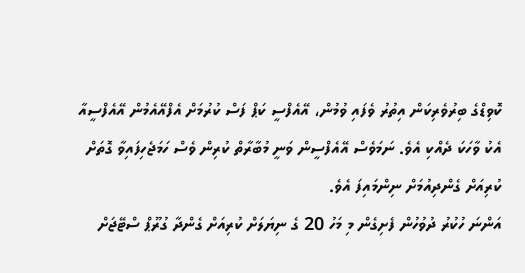ކޮވިޑްގެ ބިރުވެރިކަން އިތުރު ވެފައި ވުމުން، އޭއެފްސީ ކަޕް ފަސް ކުރުމަށް އެފްއޭއެމުން އޭއެފްސީއާ އެކު ވާހަކަ ދެއްކި އެވެ. ނަމަވެސް އޭއެފްސީން ވަނީ މުބާރާތް ކުރިން ވެސް ހަމަޖެހިފައިވާ ގޮތަށް ކުރިއަށް ގެންދިއުމަށް ނިންމައިފަ އެވެ.
އަންނަ ހުކުރު ދުވުހުން ފެށިގެން މި މަހު 20 ގެ ނިޔަލަށް ކުރިއަށް ގެންދާ ގުރޫޕް ސްޓޭޖަށް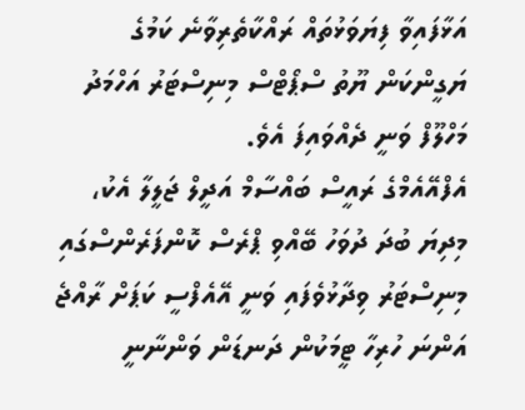އަޅާފައިވާ ފިޔަވަޅުތައް ރައްކާތެރިވާނެ ކަމުގެ ޔަގީންކަން ޔޫތު ސްޕޯޓްސް މިނިސްޓަރު އަހްމަދު މަހްލޫފް ވަނީ ދެއްވައިފަ އެވެ.
އެފްއޭއެމްގެ ރައީސް ބައްސާމް އަދީލް ޖަލީލާ އެކު، މިދިޔަ ބުދަ ދުވަހު ބޭއްވި ޕްރެސް ކޮންފަރެންސްގައި މިނިސްޓަރު ވިދާޅުވެފައި ވަނީ އޭއެފްސީ ކަޕަށް ރާއްޖެ އަންނަ ހުރިހާ ޓީމަކުން ދަނޑަން ވަންނާނީ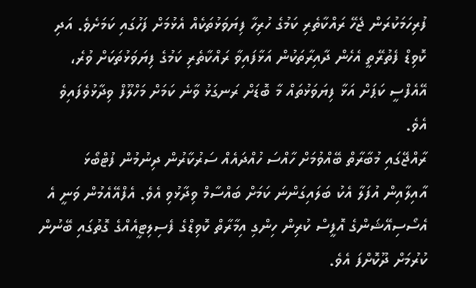ފުރިހަމަކުރަން ޖެހޭ ރައްކާތެރި ކަމުގެ ހުރިހާ ފިޔަވަޅުތަކެއް އެޅުމަށް ފަހުގައި ކަމަށެވެ. އަދި ކޮވިޑް ފެތުރޭތީ އެހެން ދާއިރާތަކުން އަޅާފައިވާ ރައްކާތެރި ކަމުގެ ފިޔަވަޅުތަކަށް ވުރެ، އޭއެފްސީ ކަޕަށް އަޅާ ފިޔަވަޅުތައް މާ ބޮޑަށް ރަނގަޅު ވާނެ ކަމަށް މަހްލޫފް ވިދާޅުވެފައިވެ އެވެ.
ރާއްޖޭގައި މުބާރާތް ބޭއްވުމަށް ހާއްސަ ހުއްދައެއް ސަރުކާރުން ދިނުމުން ފުޓްބޯޅަ އާއިލާއިން އުފަލާ އެކު ބަލައިގަންނަ ކަމަށް ބައްސާމް ވިދާޅުވި އެވެ. އެފްއޭއެމުން ވަނީ އެ އެސޯސިއޭޝަންގެ އޮފީސް ކުރިން ހިންގި އިމާރާތް ކޮވިޑްގެ ފެސިލިޓީއެއްގެ ގޮތުގައި ބޭނުން ކުރުމަށް ދޫކޮށްފަ އެވެ.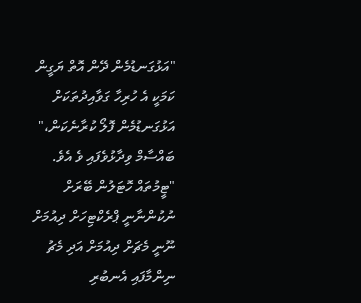"އަޅުގަނޑުމެން ދޭން އޮތް ޔަގީން ކަމަކީ އެ ހުރިހާ ގަވާއިދުތަކަށް އަޅުގަނޑުމެން ފޮލޯ ކުރާނެކަން،" ބައްސާމް ވިދާޅުވެފައި ވެ އެވެ. "ޓީމުތައް ހޮޓަލުން ބޭރަށް ނުކުންނާނީ ޕްރެކްޓިހަށް ދިއުމަށް ނޫނީ މެޗަށް ދިއުމަށް އަދި މެޗު ނިންމާފައި އެނބުރި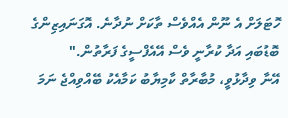ހޮޓަލަށް އެ ނޫން އެއްވެސް ތާކަށް ނުދާނެ. އޮގަނައިޒިންގެ ބޮޑުބައި އަދާ ކުރާނީ ވެސް އޭއެފްސީގެ ފަރާތުން."
އޭނާ ވިދާޅުވީ، މުބާރާތް ކާމިޔާބު ކަމާއެކު ބޭއްވިއްޖެ ނަމަ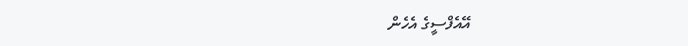އޭއެފްސީގެ އެހެން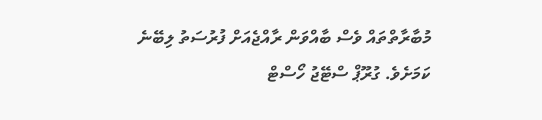މުބާރާތްތައް ވެސް ބާއްވަން ރާއްޖެއަށް ފުރުސަތު ލިބޭނެ ކަމަށެވެ. ގުރޫޕް ސްޓޭޖު ހޯސްޓް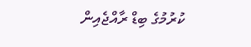ކުރުމުގެ ބިޑް ރާއްޖެއިން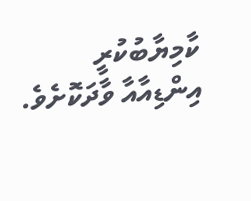ކާމިޔާބުކުރީ އިންޑިއާއާ ވާދަކޮށެވެ.